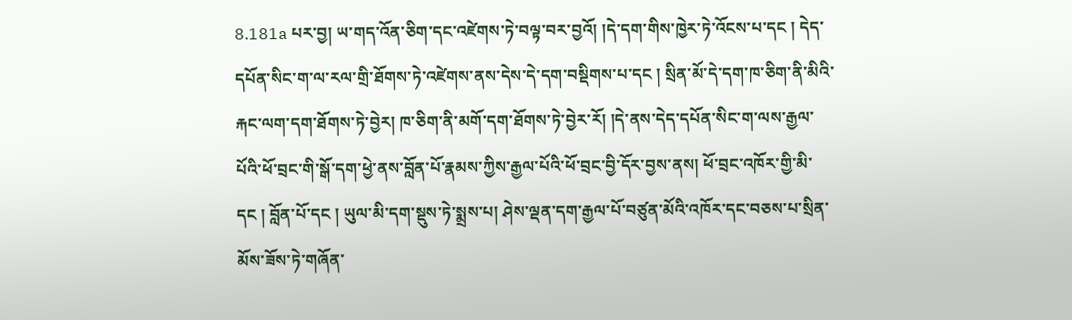8.181a པར་བྱ། ཡ་གད་འོན་ཅིག་དང་འཛེགས་ཏེ་བལྟ་བར་བྱའོ། །དེ་དག་གིས་ཁྱེར་ཏེ་འོངས་པ་དང ། དེད་དཔོན་སིང་ག་ལ་རལ་གྲི་ཐོགས་ཏེ་འཛེགས་ནས་དེས་དེ་དག་བསྡིགས་པ་དང ། སྲིན་མོ་དེ་དག་ཁ་ཅིག་ནི་མིའི་རྐང་ལག་དག་ཐོགས་ཏེ་བྱེར། ཁ་ཅིག་ནི་མགོ་དག་ཐོགས་ཏེ་བྱེར་རོ། །དེ་ནས་དེད་དཔོན་སིང་ག་ལས་རྒྱལ་པོའི་ཕོ་བྲང་གི་སྒོ་དག་ཕྱེ་ནས་བློན་པོ་རྣམས་ཀྱིས་རྒྱལ་པོའི་ཕོ་བྲང་བྱི་དོར་བྱས་ནས། ཕོ་བྲང་འཁོར་གྱི་མི་དང ། བློན་པོ་དང ། ཡུལ་མི་དག་སྡུས་ཏེ་སྨྲས་པ། ཤེས་ལྡན་དག་རྒྱལ་པོ་བཙུན་མོའི་འཁོར་དང་བཅས་པ་སྲིན་མོས་ཟོས་ཏེ་གཞོན་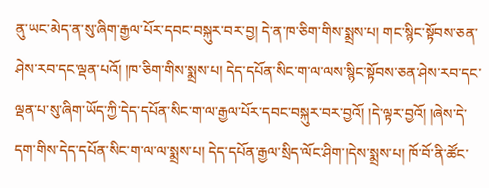ནུ་ཡང་མེད་ན་སུ་ཞིག་རྒྱལ་པོར་དབང་བསྐུར་བར་བྱ། དེ་ན་ཁ་ཅིག་གིས་སྨྲས་པ། གང་སྙིང་སྟོབས་ཅན་ཤེས་རབ་དང་ལྡན་པའོ། །ཁ་ཅིག་གིས་སྨྲས་པ། དེད་དཔོན་སིང་ག་ལ་ལས་སྙིང་སྟོབས་ཅན་ཤེས་རབ་དང་ལྡན་པ་སུ་ཞིག་ཡོད་ཀྱི་དེད་དཔོན་སིང་ག་ལ་རྒྱལ་པོར་དབང་བསྐུར་བར་བྱའོ། །དེ་ལྟར་བྱའོ། །ཞེས་དེ་དག་གིས་དེད་དཔོན་སིང་ག་ལ་ལ་སྨྲས་པ། དེད་དཔོན་རྒྱལ་སྲིད་ལོང་ཤིག་།དེས་སྨྲས་པ། ཁོ་བོ་ནི་ཚོང་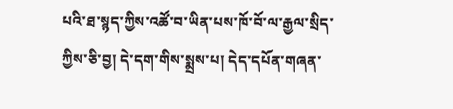པའི་ཐ་སྙད་ཀྱིས་འཚོ་བ་ཡིན་པས་ཁོ་བོ་ལ་རྒྱལ་སྲིད་ཀྱིས་ཅི་བྱ། དེ་དག་གིས་སྨྲས་པ། དེད་དཔོན་གཞན་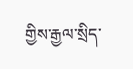གྱིས་རྒྱལ་སྲིད་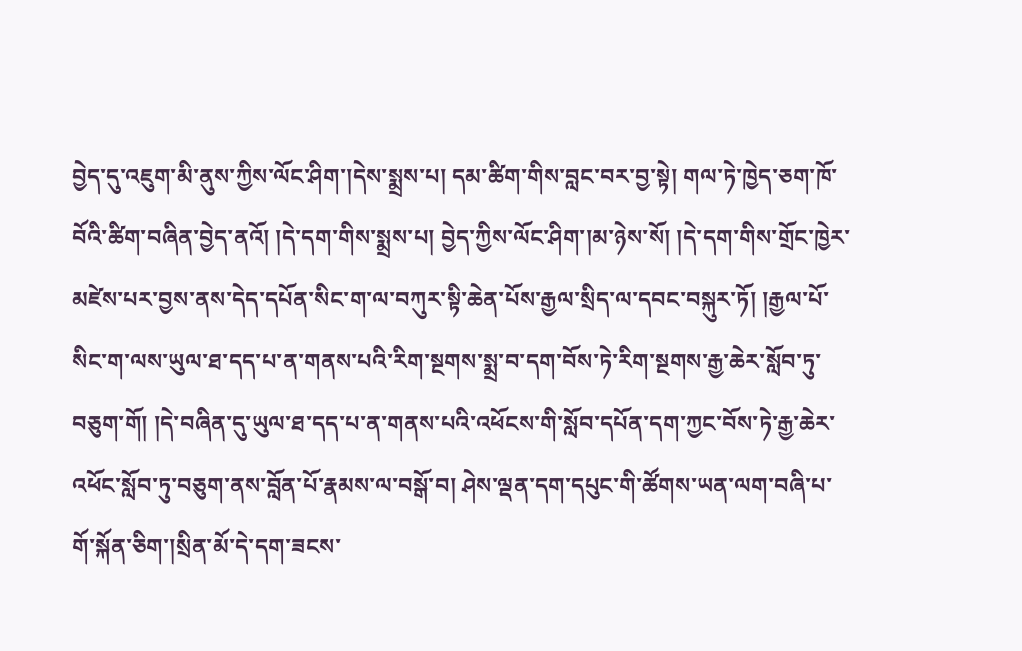བྱེད་དུ་འཇུག་མི་ནུས་ཀྱིས་ལོང་ཤིག་།དེས་སྨྲས་པ། དམ་ཚིག་གིས་བླང་བར་བྱ་སྟེ། གལ་ཏེ་ཁྱེད་ཅག་ཁོ་བོའི་ཚིག་བཞིན་བྱེད་ནའོ། །དེ་དག་གིས་སྨྲས་པ། བྱེད་ཀྱིས་ལོང་ཤིག་།མ་ཉེས་སོ། །དེ་དག་གིས་གྲོང་ཁྱེར་མཛེས་པར་བྱས་ནས་དེད་དཔོན་སིང་ག་ལ་བཀུར་སྟི་ཆེན་པོས་རྒྱལ་སྲིད་ལ་དབང་བསྐུར་ཏོ། །རྒྱལ་པོ་སིང་ག་ལས་ཡུལ་ཐ་དད་པ་ན་གནས་པའི་རིག་སྔགས་སྨྲ་བ་དག་བོས་ཏེ་རིག་སྔགས་རྒྱ་ཆེར་སློབ་ཏུ་བཅུག་གོ། །དེ་བཞིན་དུ་ཡུལ་ཐ་དད་པ་ན་གནས་པའི་འཕོངས་གི་སློབ་དཔོན་དག་ཀྱང་བོས་ཏེ་རྒྱ་ཆེར་འཕོང་སློབ་ཏུ་བཅུག་ནས་བློན་པོ་རྣམས་ལ་བསྒོ་བ། ཤེས་ལྡན་དག་དཔུང་གི་ཚོགས་ཡན་ལག་བཞི་པ་གོ་སྐོན་ཅིག་།སྲིན་མོ་དེ་དག་ཟངས་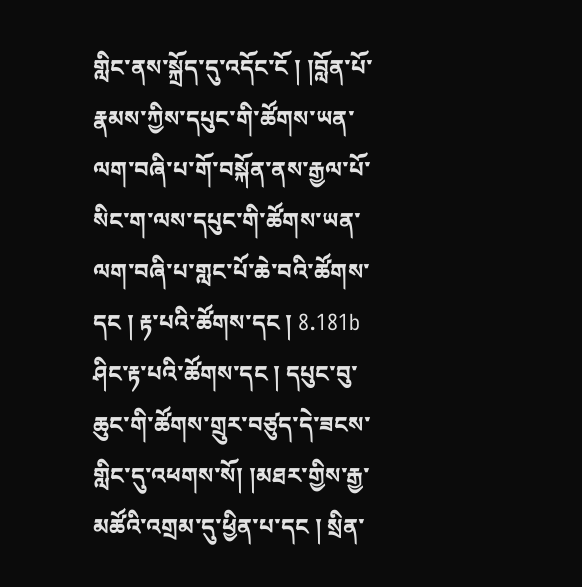གླིང་ནས་སྐྲོད་དུ་འདོང་ངོ ། །བློན་པོ་རྣམས་ཀྱིས་དཔུང་གི་ཚོགས་ཡན་ལག་བཞི་པ་གོ་བསྐོན་ནས་རྒྱལ་པོ་སིང་ག་ལས་དཔུང་གི་ཚོགས་ཡན་ལག་བཞི་པ་གླང་པོ་ཆེ་བའི་ཚོགས་དང ། རྟ་པའི་ཚོགས་དང ། 8.181b ཤིང་རྟ་པའི་ཚོགས་དང ། དཔུང་བུ་ཆུང་གི་ཚོགས་གྲུར་བཙུད་དེ་ཟངས་གླིང་དུ་འཕགས་སོ། །མཐར་གྱིས་རྒྱ་མཚོའི་འགྲམ་དུ་ཕྱིན་པ་དང ། སྲིན་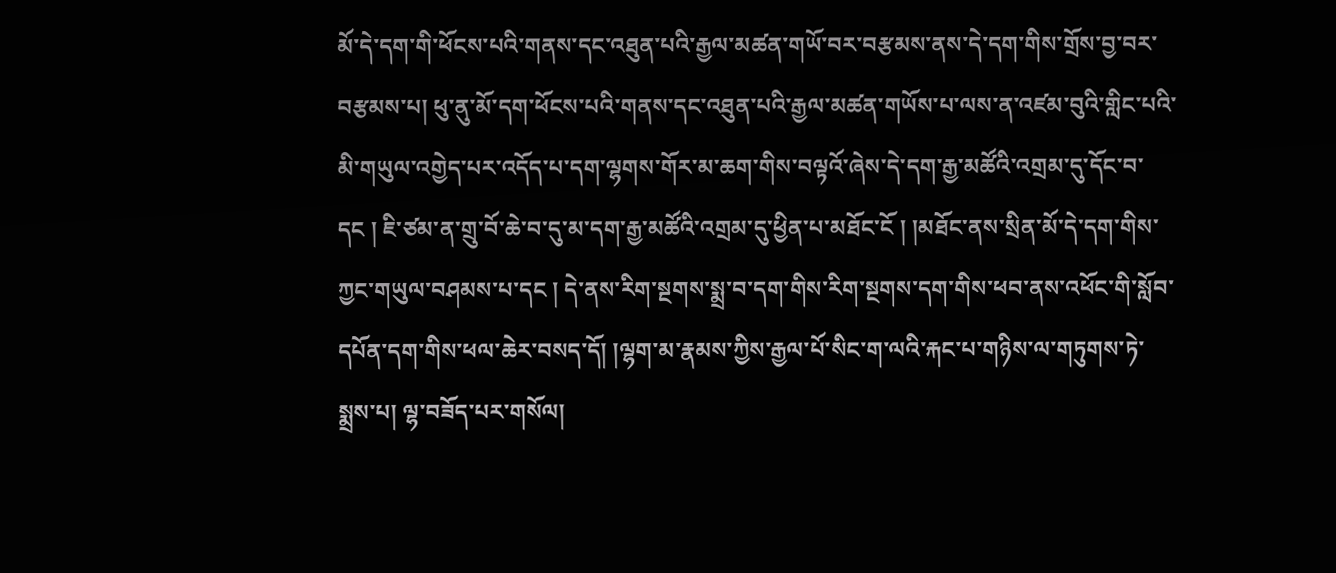མོ་དེ་དག་གི་ཕོངས་པའི་གནས་དང་འཐུན་པའི་རྒྱལ་མཚན་གཡོ་བར་བརྩམས་ནས་དེ་དག་གིས་གྲོས་བྱ་བར་བརྩམས་པ། ཕུ་ནུ་མོ་དག་ཕོངས་པའི་གནས་དང་འཐུན་པའི་རྒྱལ་མཚན་གཡོས་པ་ལས་ན་འཛམ་བུའི་གླིང་པའི་མི་གཡུལ་འགྱེད་པར་འདོད་པ་དག་ལྷགས་གོར་མ་ཆག་གིས་བལྟའོ་ཞེས་དེ་དག་རྒྱ་མཚོའི་འགྲམ་དུ་དོང་བ་དང ། ཇི་ཙམ་ན་གྲུ་བོ་ཆེ་བ་དུ་མ་དག་རྒྱ་མཚོའི་འགྲམ་དུ་ཕྱིན་པ་མཐོང་ངོ ། །མཐོང་ནས་སྲིན་མོ་དེ་དག་གིས་ཀྱང་གཡུལ་བཤམས་པ་དང ། དེ་ནས་རིག་སྔགས་སྨྲ་བ་དག་གིས་རིག་སྔགས་དག་གིས་ཕབ་ནས་འཕོང་གི་སློབ་དཔོན་དག་གིས་ཕལ་ཆེར་བསད་དོ། །ལྷག་མ་རྣམས་ཀྱིས་རྒྱལ་པོ་སིང་ག་ལའི་རྐང་པ་གཉིས་ལ་གཏུགས་ཏེ་སྨྲས་པ། ལྷ་བཟོད་པར་གསོལ།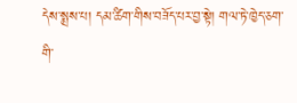དེས་སྨྲས་པ། དམ་ཚིག་གིས་བཟོད་པར་བྱ་སྟེ། གལ་ཏེ་ཁྱེད་ཅག་གི་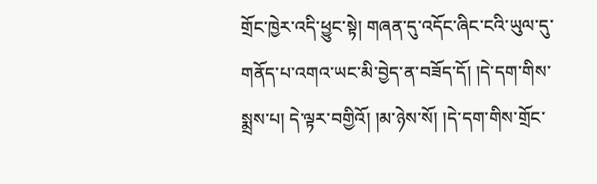གྲོང་ཁྱེར་འདི་ཕྱུང་སྟེ། གཞན་དུ་འདོང་ཞིང་ངའི་ཡུལ་དུ་གནོད་པ་འགའ་ཡང་མི་བྱེད་ན་བཟོད་དོ། །དེ་དག་གིས་སྨྲས་པ། དེ་ལྟར་བགྱིའོ། །མ་ཉེས་སོ། །དེ་དག་གིས་གྲོང་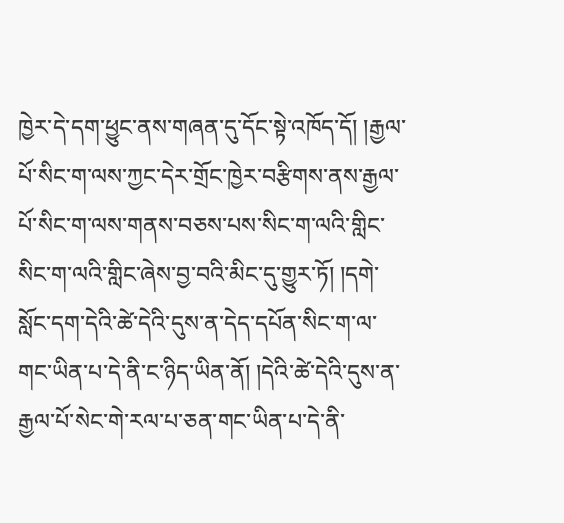ཁྱེར་དེ་དག་ཕྱུང་ནས་གཞན་དུ་དོང་སྟེ་འཁོད་དོ། །རྒྱལ་པོ་སིང་ག་ལས་ཀྱང་དེར་གྲོང་ཁྱེར་བརྩིགས་ནས་རྒྱལ་པོ་སིང་ག་ལས་གནས་བཅས་པས་སིང་ག་ལའི་གླིང་སིང་ག་ལའི་གླིང་ཞེས་བྱ་བའི་མིང་དུ་གྱུར་ཏོ། །དགེ་སློང་དག་དེའི་ཚེ་དེའི་དུས་ན་དེད་དཔོན་སིང་ག་ལ་གང་ཡིན་པ་དེ་ནི་ང་ཉིད་ཡིན་ནོ། །དེའི་ཚེ་དེའི་དུས་ན་རྒྱལ་པོ་སེང་གེ་རལ་པ་ཅན་གང་ཡིན་པ་དེ་ནི་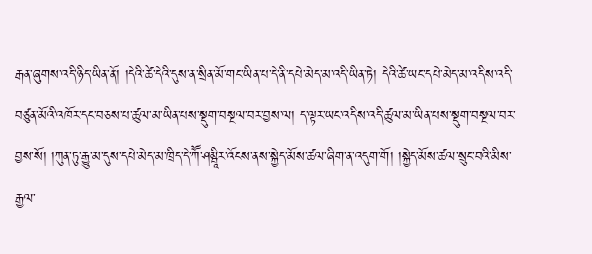རྒན་ཞུགས་འདི་ཉིད་ཡིན་ནོ། །དེའི་ཚེ་དེའི་དུས་ན་སྲིན་མོ་གང་ཡིན་པ་དེ་ནི་དཔེ་མེད་མ་འདི་ཡིན་ཏེ། དེའི་ཚེ་ཡང་དཔེ་མེད་མ་འདིས་འདི་བཙུན་མོའི་འཁོར་དང་བཅས་པ་ཚུལ་མ་ཡིན་པས་སྡུག་བསྔལ་བར་བྱས་ལ། ད་ལྟར་ཡང་འདིས་འདི་ཚུལ་མ་ཡིན་པས་སྡུག་བསྔལ་བར་བྱས་སོ། །ཀུན་ཏུ་རྒྱུ་མ་དུས་དཔེ་མེད་མ་ཁྲིད་དེ་ཀཽ་ཤམྦཱིར་འོངས་ནས་སྐྱེད་མོས་ཚལ་ཞིག་ན་འདུག་གོ། །སྐྱེད་མོས་ཚལ་སྲུང་བའི་མིས་རྒྱལ་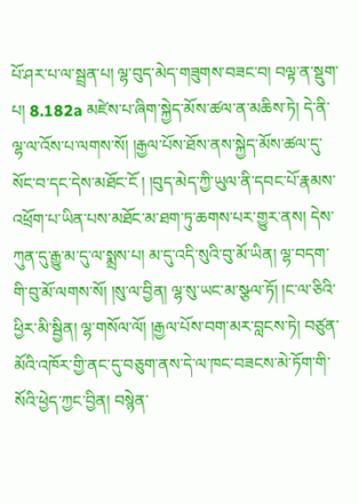པོ་ཤར་པ་ལ་སྦྲན་པ། ལྷ་བུད་མེད་གཟུགས་བཟང་བ། བལྟ་ན་སྡུག་པ། 8.182a མཛེས་པ་ཞིག་སྐྱེད་མོས་ཚལ་ན་མཆིས་ཏེ། དེ་ནི་ལྷ་ལ་འོས་པ་ལགས་སོ། །རྒྱལ་པོས་ཐོས་ནས་སྐྱེད་མོས་ཚལ་དུ་སོང་བ་དང་དེས་མཐོང་ངོ ། །བུད་མེད་ཀྱི་ཡུལ་ནི་དབང་པོ་རྣམས་འཕྲོག་པ་ཡིན་པས་མཐོང་མ་ཐག་ཏུ་ཆགས་པར་གྱུར་ནས། དེས་ཀུན་དུ་རྒྱུ་མ་དུ་ལ་སྨྲས་པ། མ་དུ་འདི་སུའི་བུ་མོ་ཡིན། ལྷ་བདག་གི་བུ་མོ་ལགས་སོ། །སུ་ལ་བྱིན། ལྷ་སུ་ཡང་མ་སྩལ་ཏོ། །ང་ལ་ཅིའི་ཕྱིར་མི་སྦྱིན། ལྷ་གསོལ་ལོ། །རྒྱལ་པོས་བག་མར་བླངས་ཏེ། བཙུན་མོའི་འཁོར་གྱི་ནང་དུ་བཅུག་ནས་དེ་ལ་ཁང་བཟངས་མེ་ཏོག་གི་སོའི་ཕྱེད་ཀྱང་བྱིན། བསྙེན་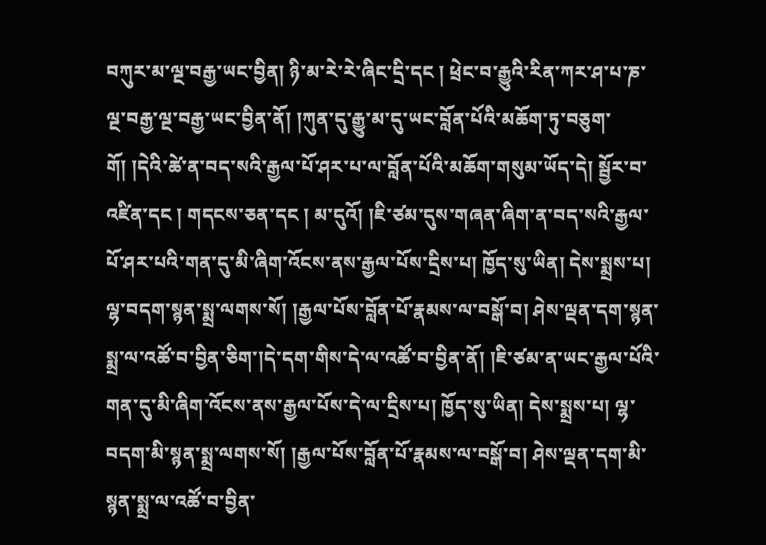བཀུར་མ་ལྔ་བརྒྱ་ཡང་བྱིན། ཉི་མ་རེ་རེ་ཞིང་དྲི་དང ། ཕྲེང་བ་རྒྱུའི་རིན་ཀར་ཤ་པ་ཎ་ལྔ་བརྒྱ་ལྔ་བརྒྱ་ཡང་བྱིན་ནོ། །ཀུན་དུ་རྒྱུ་མ་དུ་ཡང་བློན་པོའི་མཆོག་ཏུ་བཅུག་གོ། །དེའི་ཚེ་ན་བད་སའི་རྒྱལ་པོ་ཤར་པ་ལ་བློན་པོའི་མཆོག་གསུམ་ཡོད་དེ། སྦྱོར་བ་འཛིན་དང ། གདངས་ཅན་དང ། མ་དུའོ། །ཇི་ཙམ་དུས་གཞན་ཞིག་ན་བད་སའི་རྒྱལ་པོ་ཤར་པའི་གན་དུ་མི་ཞིག་འོངས་ནས་རྒྱལ་པོས་དྲིས་པ། ཁྱོད་སུ་ཡིན། དེས་སྨྲས་པ། ལྷ་བདག་སྙན་སྨྲ་ལགས་སོ། །རྒྱལ་པོས་བློན་པོ་རྣམས་ལ་བསྒོ་བ། ཤེས་ལྡན་དག་སྙན་སྨྲ་ལ་འཚོ་བ་བྱིན་ཅིག་།དེ་དག་གིས་དེ་ལ་འཚོ་བ་བྱིན་ནོ། །ཇི་ཙམ་ན་ཡང་རྒྱལ་པོའི་གན་དུ་མི་ཞིག་འོངས་ནས་རྒྱལ་པོས་དེ་ལ་དྲིས་པ། ཁྱོད་སུ་ཡིན། དེས་སྨྲས་པ། ལྷ་བདག་མི་སྙན་སྨྲ་ལགས་སོ། །རྒྱལ་པོས་བློན་པོ་རྣམས་ལ་བསྒོ་བ། ཤེས་ལྡན་དག་མི་སྙན་སྨྲ་ལ་འཚོ་བ་བྱིན་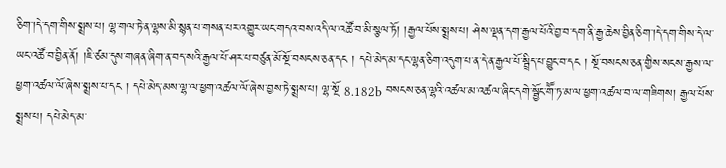ཅིག་།དེ་དག་གིས་སྨྲས་པ། ལྷ་གལ་ཏེ་ན་ལྷས་མི་སྙན་པ་གསན་པར་འགྱུར་ཡང་གདའ་བས་འདི་ལ་འཚོ་བ་མི་སྩལ་ཏོ། །རྒྱལ་པོས་སྨྲས་པ། ཤེས་ལྡན་དག་རྒྱལ་པོའི་བྱ་བ་དག་ནི་རྒྱ་ཆེས་བྱིན་ཅིག་།དེ་དག་གིས་དེ་ལ་ཡང་འཚོ་བ་བྱིན་ནོ། །ཇི་ཙམ་དུས་གཞན་ཞིག་ན་བད་སའི་རྒྱལ་པོ་ཤར་པ་བཙུན་མོ་སྔོ་བསངས་ཅན་དང ། དཔེ་མེད་མ་དང་ལྷན་ཅིག་འདུག་པ་ན་དེ་ན་རྒྱལ་པོ་སྦྲིད་པ་བྱུང་བ་དང ། སྔོ་བསངས་ཅན་གྱིས་སངས་རྒྱས་ལ་ཕྱག་འཚལ་ལོ་ཞེས་སྨྲས་པ་དང ། དཔེ་མེད་མས་ལྷ་ལ་ཕྱག་འཚལ་ལོ་ཞེས་བྱས་ཏེ་སྨྲས་པ། ལྷ་སྔོ 8.182b བསངས་ཅན་ལྷའི་འཚལ་མ་འཚལ་ཞིང་དགེ་སྦྱོང་གཽ་ཏ་མ་ལ་ཕྱག་འཚལ་བ་ལ་གཟིགས། རྒྱལ་པོས་སྨྲས་པ། དཔེ་མེད་མ་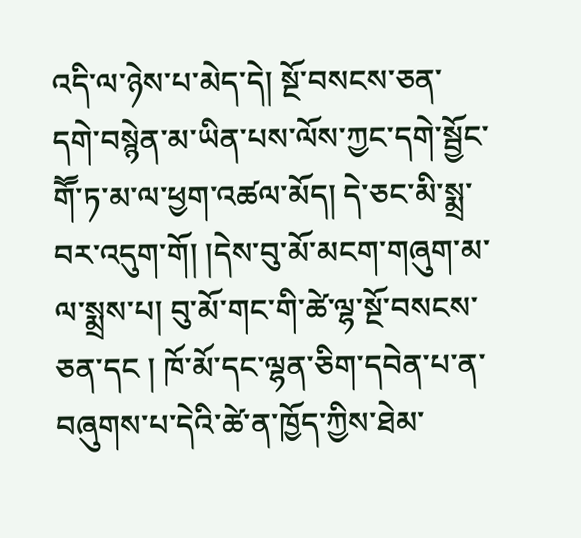འདི་ལ་ཉེས་པ་མེད་དེ། སྔོ་བསངས་ཅན་དགེ་བསྙེན་མ་ཡིན་པས་ལོས་ཀྱང་དགེ་སྦྱོང་གཽ་ཏ་མ་ལ་ཕྱག་འཚལ་མོད། དེ་ཅང་མི་སྨྲ་བར་འདུག་གོ། །དེས་བུ་མོ་མངག་གཞུག་མ་ལ་སྨྲས་པ། བུ་མོ་གང་གི་ཚེ་ལྷ་སྔོ་བསངས་ཅན་དང ། ཁོ་མོ་དང་ལྷན་ཅིག་དབེན་པ་ན་བཞུགས་པ་དེའི་ཚེ་ན་ཁྱོད་ཀྱིས་ཐེམ་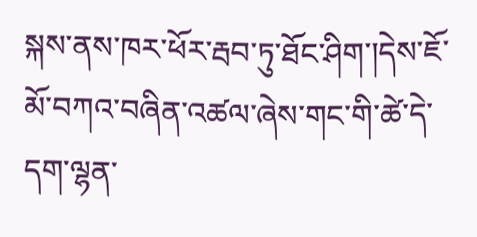སྐས་ནས་ཁར་ཕོར་རྦབ་ཏུ་ཐོང་ཤིག་།དེས་ཇོ་མོ་བཀའ་བཞིན་འཚལ་ཞེས་གང་གི་ཚེ་དེ་དག་ལྷན་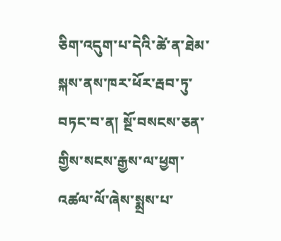ཅིག་འདུག་པ་དེའི་ཚེ་ན་ཐེམ་སྐས་ནས་ཁར་ཕོར་རྦབ་ཏུ་བཏང་བ་ན། སྔོ་བསངས་ཅན་གྱིས་སངས་རྒྱས་ལ་ཕྱག་འཚལ་ལོ་ཞེས་སྨྲས་པ་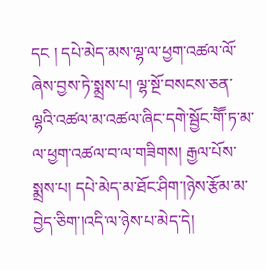དང ། དཔེ་མེད་མས་ལྷ་ལ་ཕྱག་འཚལ་ལོ་ཞེས་བྱས་ཏེ་སྨྲས་པ། ལྷ་སྔོ་བསངས་ཅན་ལྷའི་འཚལ་མ་འཚལ་ཞིང་དགེ་སྦྱོང་གཽ་ཏ་མ་ལ་ཕྱག་འཚལ་བ་ལ་གཟིགས། རྒྱལ་པོས་སྨྲས་པ། དཔེ་མེད་མ་ཐོང་ཤིག་།ཉེས་རྩོམ་མ་བྱེད་ཅིག་།འདི་ལ་ཉེས་པ་མེད་དེ།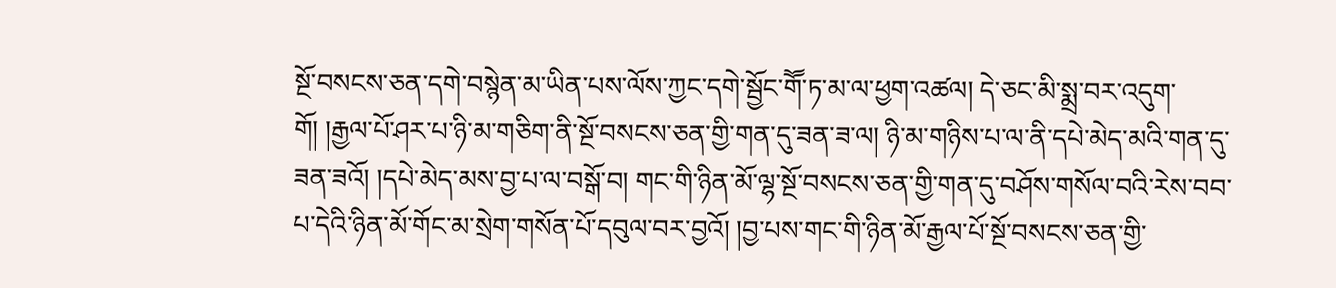སྔོ་བསངས་ཅན་དགེ་བསྙེན་མ་ཡིན་པས་ལོས་ཀྱང་དགེ་སྦྱོང་གཽ་ཏ་མ་ལ་ཕྱག་འཚལ། དེ་ཅང་མི་སྨྲ་བར་འདུག་གོ། །རྒྱལ་པོ་ཤར་པ་ཉི་མ་གཅིག་ནི་སྔོ་བསངས་ཅན་གྱི་གན་དུ་ཟན་ཟ་ལ། ཉི་མ་གཉིས་པ་ལ་ནི་དཔེ་མེད་མའི་གན་དུ་ཟན་ཟའོ། །དཔེ་མེད་མས་བྱ་པ་ལ་བསྒོ་བ། གང་གི་ཉིན་མོ་ལྷ་སྔོ་བསངས་ཅན་གྱི་གན་དུ་བཤོས་གསོལ་བའི་རེས་བབ་པ་དེའི་ཉིན་མོ་གོང་མ་སྲེག་གསོན་པོ་དབུལ་བར་བྱའོ། །བྱ་པས་གང་གི་ཉིན་མོ་རྒྱལ་པོ་སྔོ་བསངས་ཅན་གྱི་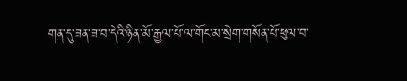གན་དུ་ཟན་ཟ་བ་དེའི་ཉིན་མོ་རྒྱལ་པོ་ལ་གོང་མ་སྲེག་གསོན་པོ་ཕུལ་བ་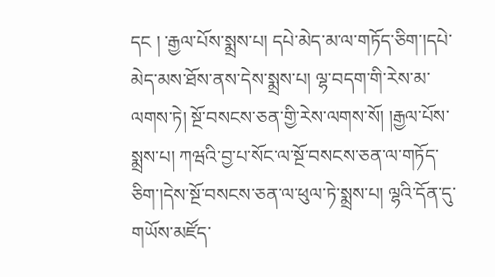དང ། ་རྒྱལ་པོས་སྨྲས་པ། དཔེ་མེད་མ་ལ་གཏོད་ཅིག་།དཔེ་མེད་མས་ཐོས་ནས་དེས་སྨྲས་པ། ལྷ་བདག་གི་རེས་མ་ལགས་ཏེ། སྔོ་བསངས་ཅན་གྱི་རེས་ལགས་སོ། །རྒྱལ་པོས་སྨྲས་པ། ཀཝའི་བྱ་པ་སོང་ལ་སྔོ་བསངས་ཅན་ལ་གཏོད་ཅིག་།དེས་སྔོ་བསངས་ཅན་ལ་ཕུལ་ཏེ་སྨྲས་པ། ལྷའི་དོན་དུ་གཡོས་མཛོད་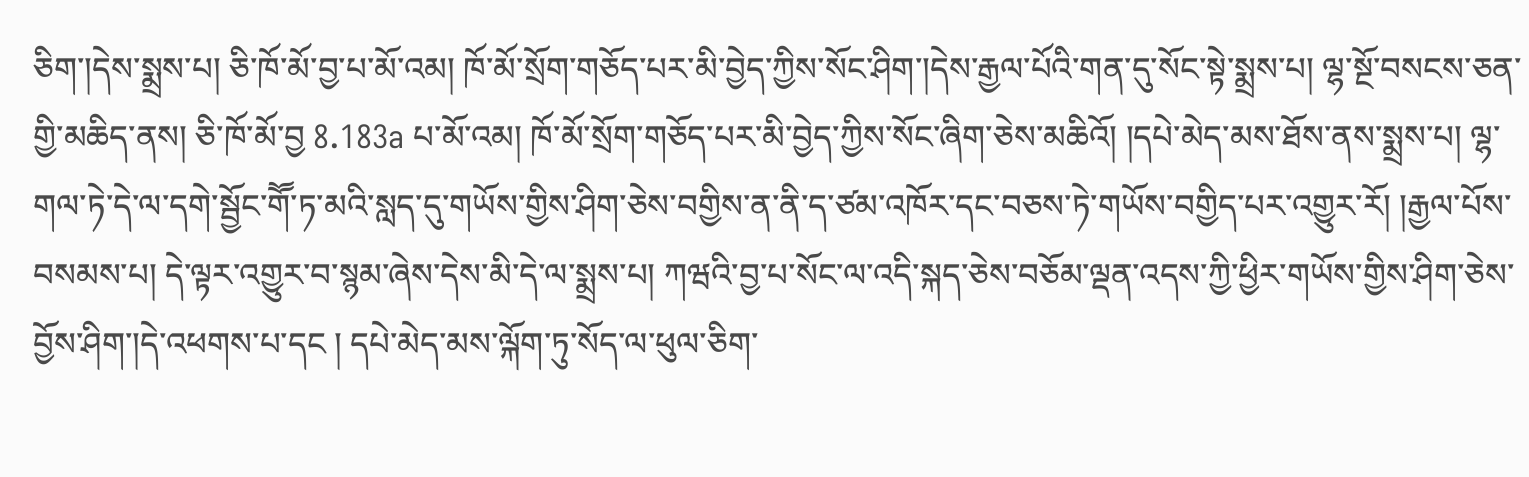ཅིག་།དེས་སྨྲས་པ། ཅི་ཁོ་མོ་བྱ་པ་མོ་འམ། ཁོ་མོ་སྲོག་གཅོད་པར་མི་བྱེད་ཀྱིས་སོང་ཤིག་།དེས་རྒྱལ་པོའི་གན་དུ་སོང་སྟེ་སྨྲས་པ། ལྷ་སྔོ་བསངས་ཅན་གྱི་མཆིད་ནས། ཅི་ཁོ་མོ་བྱ 8.183a པ་མོ་འམ། ཁོ་མོ་སྲོག་གཅོད་པར་མི་བྱེད་ཀྱིས་སོང་ཞིག་ཅེས་མཆིའོ། །དཔེ་མེད་མས་ཐོས་ནས་སྨྲས་པ། ལྷ་གལ་ཏེ་དེ་ལ་དགེ་སྦྱོང་གཽ་ཏ་མའི་སླད་དུ་གཡོས་གྱིས་ཤིག་ཅེས་བགྱིས་ན་ནི་ད་ཙམ་འཁོར་དང་བཅས་ཏེ་གཡོས་བགྱིད་པར་འགྱུར་རོ། །རྒྱལ་པོས་བསམས་པ། དེ་ལྟར་འགྱུར་བ་སྙམ་ཞེས་དེས་མི་དེ་ལ་སྨྲས་པ། ཀཝའི་བྱ་པ་སོང་ལ་འདི་སྐད་ཅེས་བཅོམ་ལྡན་འདས་ཀྱི་ཕྱིར་གཡོས་གྱིས་ཤིག་ཅེས་བྱོས་ཤིག་།དེ་འཕགས་པ་དང ། དཔེ་མེད་མས་ལྐོག་ཏུ་སོད་ལ་ཕུལ་ཅིག་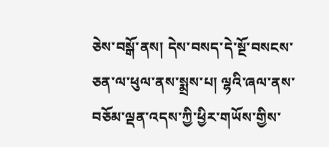ཅེས་བསྒོ་ནས། དེས་བསད་དེ་སྔོ་བསངས་ཅན་ལ་ཕུལ་ནས་སྨྲས་པ། ལྷའི་ཞལ་ནས་བཅོམ་ལྡན་འདས་ཀྱི་ཕྱིར་གཡོས་གྱིས་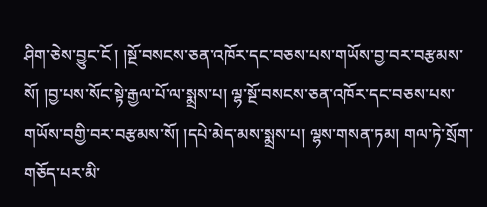ཤིག་ཅེས་བྱུང་ངོ ། །སྔོ་བསངས་ཅན་འཁོར་དང་བཅས་པས་གཡོས་བྱ་བར་བརྩམས་སོ། །བྱ་པས་སོང་སྟེ་རྒྱལ་པོ་ལ་སྨྲས་པ། ལྷ་སྔོ་བསངས་ཅན་འཁོར་དང་བཅས་པས་གཡོས་བགྱི་བར་བརྩམས་སོ། །དཔེ་མེད་མས་སྨྲས་པ། ལྷས་གསན་ཏམ། གལ་ཏེ་སྲོག་གཅོད་པར་མི་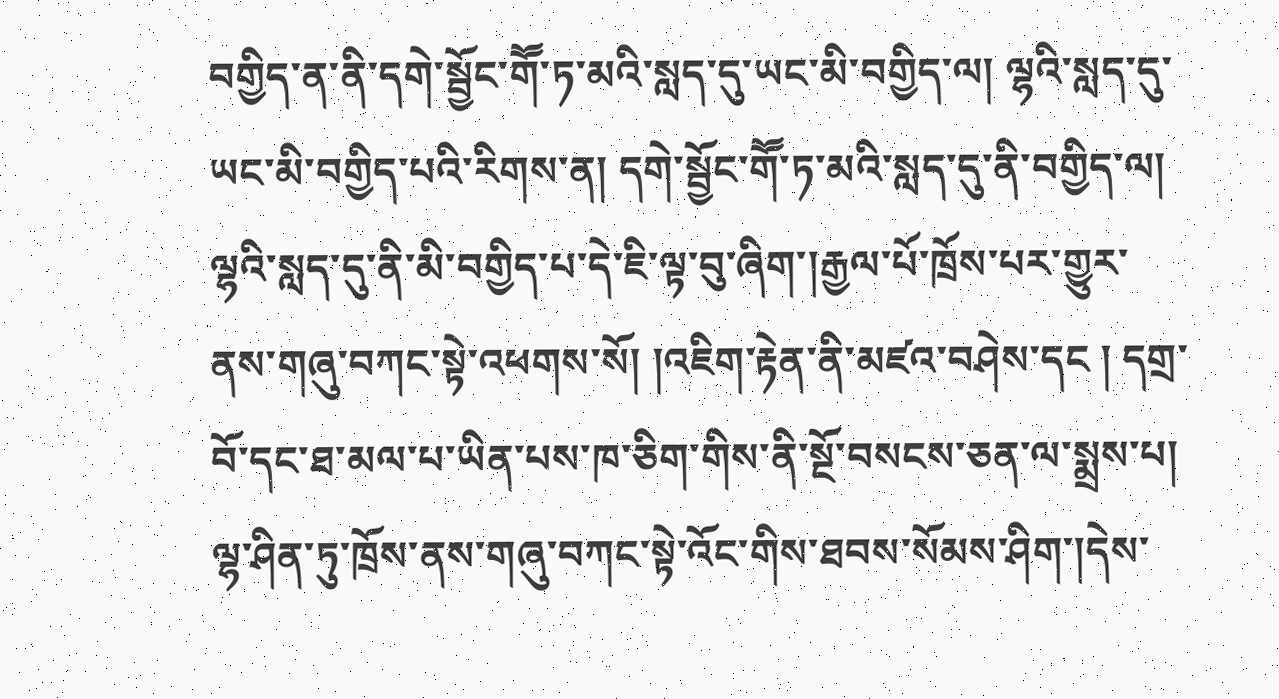བགྱིད་ན་ནི་དགེ་སྦྱོང་གཽ་ཏ་མའི་སླད་དུ་ཡང་མི་བགྱིད་ལ། ལྷའི་སླད་དུ་ཡང་མི་བགྱིད་པའི་རིགས་ན། དགེ་སྦྱོང་གཽ་ཏ་མའི་སླད་དུ་ནི་བགྱིད་ལ། ལྷའི་སླད་དུ་ནི་མི་བགྱིད་པ་དེ་ཇི་ལྟ་བུ་ཞིག་།རྒྱལ་པོ་ཁྲོས་པར་གྱུར་ནས་གཞུ་བཀང་སྟེ་འཕགས་སོ། །འཇིག་རྟེན་ནི་མཛའ་བཤེས་དང ། དགྲ་བོ་དང་ཐ་མལ་པ་ཡིན་པས་ཁ་ཅིག་གིས་ནི་སྔོ་བསངས་ཅན་ལ་སྨྲས་པ། ལྷ་ཤིན་ཏུ་ཁྲོས་ནས་གཞུ་བཀང་སྟེ་འོང་གིས་ཐབས་སོམས་ཤིག་།དེས་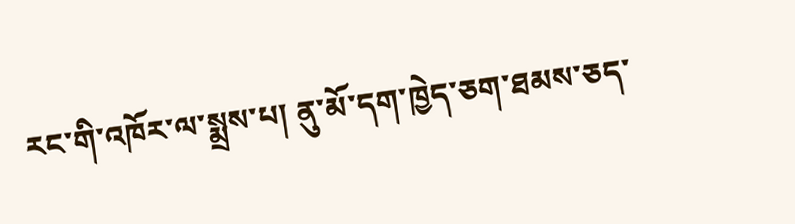རང་གི་འཁོར་ལ་སྨྲས་པ། ནུ་མོ་དག་ཁྱེད་ཅག་ཐམས་ཅད་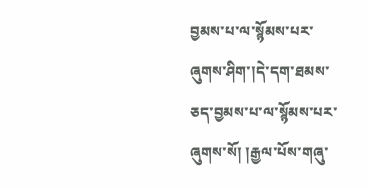བྱམས་པ་ལ་སྙོམས་པར་ཞུགས་ཤིག་།དེ་དག་ཐམས་ཅད་བྱམས་པ་ལ་སྙོམས་པར་ཞུགས་སོ། །རྒྱལ་པོས་གཞུ་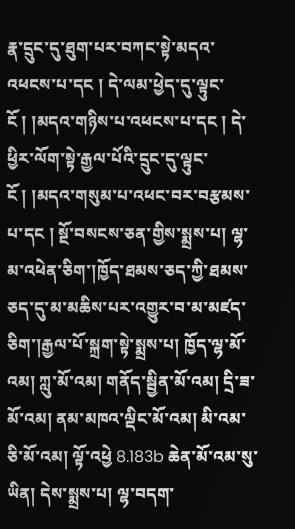རྣ་དྲུང་དུ་ཐུག་པར་བཀང་སྟེ་མདའ་འཕངས་པ་དང ། དེ་ལམ་ཕྱེད་དུ་ལྟུང་ངོ ། །མདའ་གཉིས་པ་འཕངས་པ་དང ། དེ་ཕྱིར་ལོག་སྟེ་རྒྱལ་པོའི་དྲུང་དུ་ལྟུང་ངོ ། །མདའ་གསུམ་པ་འཕང་བར་བརྩམས་པ་དང ། སྔོ་བསངས་ཅན་གྱིས་སྨྲས་པ། ལྷ་མ་འཕེན་ཅིག་།ཁྱོད་ཐམས་ཅད་ཀྱི་ཐམས་ཅད་དུ་མ་མཆིས་པར་འགྱུར་བ་མ་མཛད་ཅིག་།རྒྱལ་པོ་སྐྲག་སྟེ་སྨྲས་པ། ཁྱོད་ལྷ་མོ་འམ། ཀླུ་མོ་འམ། གནོད་སྦྱིན་མོ་འམ། དྲི་ཟ་མོ་འམ། ནམ་མཁའ་ལྡིང་མོ་འམ། མི་འམ་ཅི་མོ་འམ། ལྟོ་འཕྱེ 8.183b ཆེན་མོ་འམ་སུ་ཡིན། དེས་སྨྲས་པ། ལྷ་བདག་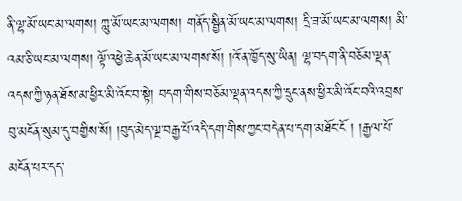ནི་ལྷ་མོ་ཡང་མ་ལགས། ཀླུ་མོ་ཡང་མ་ལགས། གནོད་སྦྱིན་མོ་ཡང་མ་ལགས། དྲི་ཟ་མོ་ཡང་མ་ལགས། མི་འམ་ཅི་ཡང་མ་ལགས། ལྟོ་འཕྱེ་ཆེན་མོ་ཡང་མ་ལགས་སོ། །འོ་ན་ཁྱོད་སུ་ཡིན། ལྷ་བདག་ནི་བཅོམ་ལྡན་འདས་ཀྱི་ཉན་ཐོས་མ་ཕྱིར་མི་འོང་བ་སྟེ། བདག་གིས་བཅོམ་ལྡན་འདས་ཀྱི་དྲུང་ནས་ཕྱིར་མི་འོང་བའི་འབྲས་བུ་མངོན་སུམ་དུ་བགྱིས་སོ། །བུད་མེད་ལྔ་བརྒྱ་པོ་འདི་དག་གིས་ཀྱང་བདེན་པ་དག་མཐོང་ངོ ། །རྒྱལ་པོ་མངོན་པར་དད་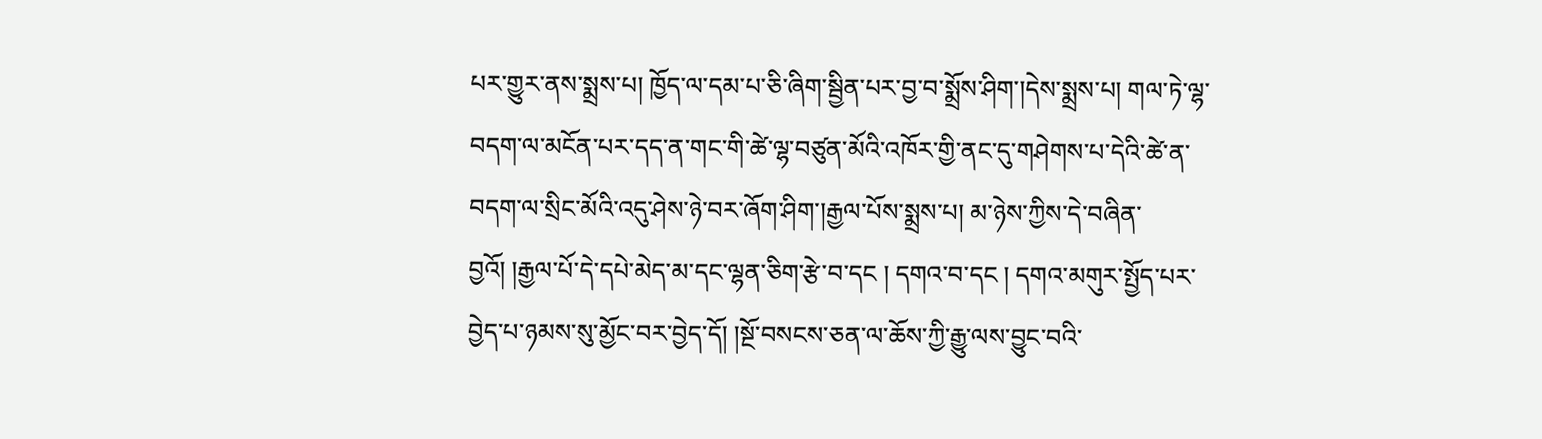པར་གྱུར་ནས་སྨྲས་པ། ཁྱོད་ལ་དམ་པ་ཅི་ཞིག་སྦྱིན་པར་བྱ་བ་སྨྲོས་ཤིག་།དེས་སྨྲས་པ། གལ་ཏེ་ལྷ་བདག་ལ་མངོན་པར་དད་ན་གང་གི་ཚེ་ལྷ་བཙུན་མོའི་འཁོར་གྱི་ནང་དུ་གཤེགས་པ་དེའི་ཚེ་ན་བདག་ལ་སྲིང་མོའི་འདུ་ཤེས་ཉེ་བར་ཞོག་ཤིག་།རྒྱལ་པོས་སྨྲས་པ། མ་ཉེས་ཀྱིས་དེ་བཞིན་བྱའོ། །རྒྱལ་པོ་དེ་དཔེ་མེད་མ་དང་ལྷན་ཅིག་རྩེ་བ་དང ། དགའ་བ་དང ། དགའ་མགུར་སྤྱོད་པར་བྱེད་པ་ཉམས་སུ་མྱོང་བར་བྱེད་དོ། །སྔོ་བསངས་ཅན་ལ་ཆོས་ཀྱི་རྒྱུ་ལས་བྱུང་བའི་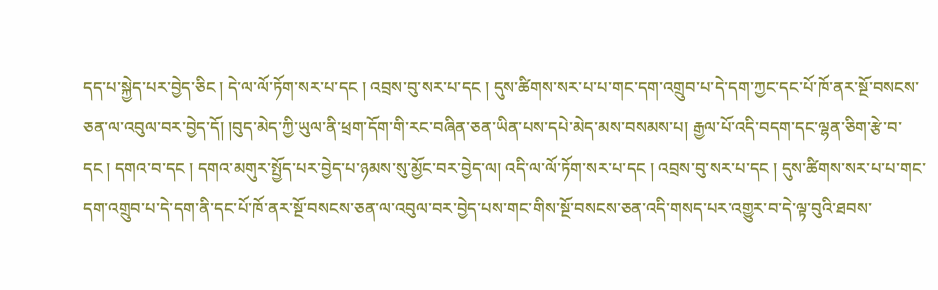དད་པ་སྐྱེད་པར་བྱེད་ཅིང ། དེ་ལ་ལོ་ཏོག་སར་པ་དང ། འབྲས་བུ་སར་པ་དང ། དུས་ཚིགས་སར་པ་པ་གང་དག་འགྲུབ་པ་དེ་དག་ཀྱང་དང་པོ་ཁོ་ནར་སྔོ་བསངས་ཅན་ལ་འབུལ་བར་བྱེད་དོ། །བུད་མེད་ཀྱི་ཡུལ་ནི་ཕྲག་དོག་གི་རང་བཞིན་ཅན་ཡིན་པས་དཔེ་མེད་མས་བསམས་པ། རྒྱལ་པོ་འདི་བདག་དང་ལྷན་ཅིག་རྩེ་བ་དང ། དགའ་བ་དང ། དགའ་མགུར་སྤྱོད་པར་བྱེད་པ་ཉམས་སུ་མྱོང་བར་བྱེད་ལ། འདི་ལ་ལོ་ཏོག་སར་པ་དང ། འབྲས་བུ་སར་པ་དང ། དུས་ཚིགས་སར་པ་པ་གང་དག་འགྲུབ་པ་དེ་དག་ནི་དང་པོ་ཁོ་ནར་སྔོ་བསངས་ཅན་ལ་འབུལ་བར་བྱེད་པས་གང་གིས་སྔོ་བསངས་ཅན་འདི་གསད་པར་འགྱུར་བ་དེ་ལྟ་བུའི་ཐབས་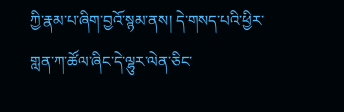ཀྱི་རྣམ་པ་ཞིག་བྱའོ་སྙམ་ནས། དེ་གསད་པའི་ཕྱིར་གླན་ཀ་ཚོལ་ཞིང་དེ་ལྷུར་ལེན་ཅིང་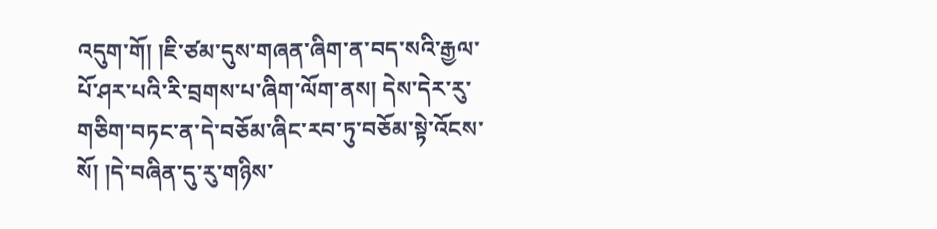འདུག་གོ། །ཇི་ཙམ་དུས་གཞན་ཞིག་ན་བད་སའི་རྒྱལ་པོ་ཤར་པའི་རི་བྲགས་པ་ཞིག་ལོག་ནས། དེས་དེར་རུ་གཅིག་བཏང་ན་དེ་བཅོམ་ཞིང་རབ་ཏུ་བཅོམ་སྟེ་འོངས་སོ། །དེ་བཞིན་དུ་རུ་གཉིས་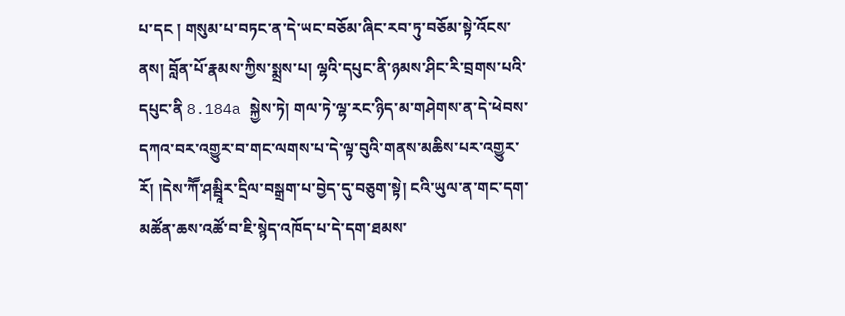པ་དང ། གསུམ་པ་བཏང་ན་དེ་ཡང་བཅོམ་ཞིང་རབ་ཏུ་བཅོམ་སྟེ་འོངས་ནས། བློན་པོ་རྣམས་ཀྱིས་སྨྲས་པ། ལྷའི་དཔུང་ནི་ཉམས་ཤིང་རི་བྲགས་པའི་དཔུང་ནི 8.184a སྐྱེས་ཏེ། གལ་ཏེ་ལྷ་རང་ཉིད་མ་གཤེགས་ན་དེ་ཕེབས་དཀའ་བར་འགྱུར་བ་གང་ལགས་པ་དེ་ལྟ་བུའི་གནས་མཆིས་པར་འགྱུར་རོ། །དེས་ཀཽ་ཤམྦཱིར་དྲིལ་བསྒྲག་པ་བྱེད་དུ་བཅུག་སྟེ། ངའི་ཡུལ་ན་གང་དག་མཚོན་ཆས་འཚོ་བ་ཇི་སྙེད་འཁོད་པ་དེ་དག་ཐམས་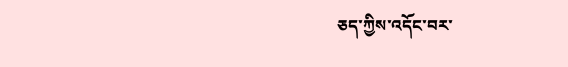ཅད་ཀྱིས་འདོང་བར་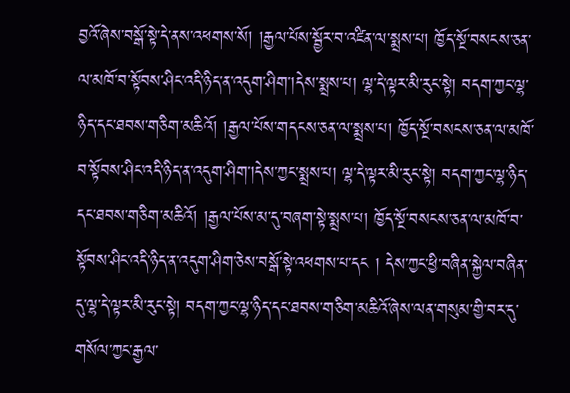བྱའོ་ཞེས་བསྒོ་སྟེ་དེ་ནས་འཕགས་སོ། །རྒྱལ་པོས་སྦྱོར་བ་འཛིན་ལ་སྨྲས་པ། ཁྱོད་སྔོ་བསངས་ཅན་ལ་མཁོ་བ་སྟོབས་ཤིང་འདི་ཉིད་ན་འདུག་ཤིག་།དེས་སྨྲས་པ། ལྷ་དེ་ལྟར་མི་རུང་སྟེ། བདག་ཀྱང་ལྷ་ཉིད་དང་ཐབས་གཅིག་མཆིའོ། །རྒྱལ་པོས་གདངས་ཅན་ལ་སྨྲས་པ། ཁྱོད་སྔོ་བསངས་ཅན་ལ་མཁོ་བ་སྟོབས་ཤིང་འདི་ཉིད་ན་འདུག་ཤིག་།དེས་ཀྱང་སྨྲས་པ། ལྷ་དེ་ལྟར་མི་རུང་སྟེ། བདག་ཀྱང་ལྷ་ཉིད་དང་ཐབས་གཅིག་མཆིའོ། །རྒྱལ་པོས་མ་དུ་བཞག་སྟེ་སྨྲས་པ། ཁྱོད་སྔོ་བསངས་ཅན་ལ་མཁོ་བ་སྟོབས་ཤིང་འདི་ཉིད་ན་འདུག་ཤིག་ཅེས་བསྒོ་སྟེ་འཕགས་པ་དང ། དེས་ཀྱང་ཕྱི་བཞིན་སྐྱེལ་བཞིན་དུ་ལྷ་དེ་ལྟར་མི་རུང་སྟེ། བདག་ཀྱང་ལྷ་ཉིད་དང་ཐབས་གཅིག་མཆིའོ་ཞེས་ལན་གསུམ་གྱི་བར་དུ་གསོལ་ཀྱང་རྒྱལ་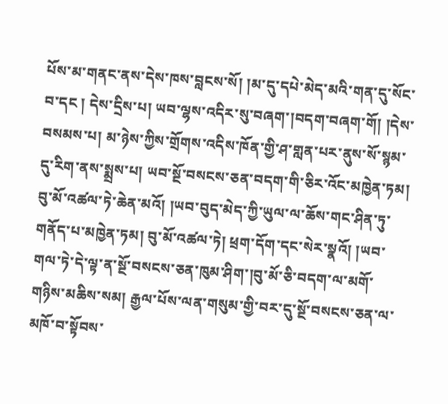པོས་མ་གནང་ནས་དེས་ཁས་བླངས་སོ། །མ་དུ་དཔེ་མེད་མའི་གན་དུ་སོང་བ་དང ། དེས་དྲིས་པ། ཡབ་ལྷས་འདིར་སུ་བཞག་།བདག་བཞག་གོ། །དེས་བསམས་པ། མ་ཉེས་ཀྱིས་གྲོགས་འདིས་ཁོན་གྱི་ཤ་གླན་པར་ནུས་སོ་སྙམ་དུ་རིག་ནས་སྨྲས་པ། ཡབ་སྔོ་བསངས་ཅན་བདག་གི་ཅིར་འོང་མཁྱེན་ཏམ། བུ་མོ་འཚལ་ཏེ་ཆེན་མའོ། །ཡབ་བུད་མེད་ཀྱི་ཡུལ་ལ་ཆོས་གང་ཤིན་ཏུ་གནོད་པ་མཁྱེན་ཏམ། བུ་མོ་འཚལ་ཏེ། ཕྲག་དོག་དང་སེར་སྣའོ། །ཡབ་གལ་ཏེ་དེ་ལྟ་ན་སྔོ་བསངས་ཅན་ཁུམ་ཤིག་།བུ་མོ་ཅི་བདག་ལ་མགོ་གཉིས་མཆིས་སམ། རྒྱལ་པོས་ལན་གསུམ་གྱི་བར་དུ་སྔོ་བསངས་ཅན་ལ་མཁོ་བ་སྟོབས་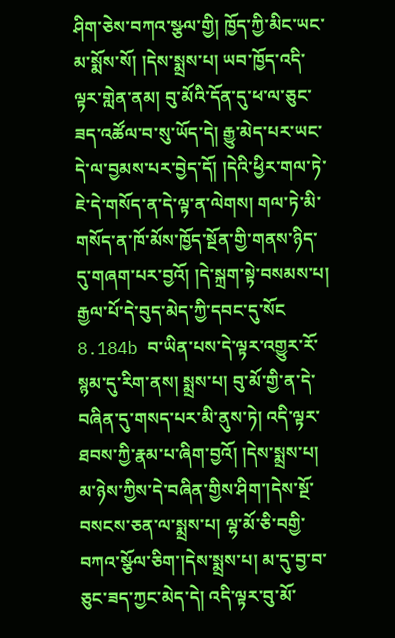ཤིག་ཅེས་བཀའ་སྩལ་གྱི། ཁྱོད་ཀྱི་མིང་ཡང་མ་སྨོས་སོ། །དེས་སྨྲས་པ། ཡབ་ཁྱོད་འདི་ལྟར་གླེན་ནམ། བུ་མོའི་དོན་དུ་ཕ་ལ་ཅུང་ཟད་འཚོལ་བ་སུ་ཡོད་དེ། རྒྱུ་མེད་པར་ཡང་དེ་ལ་བྱམས་པར་བྱེད་དོ། །དེའི་ཕྱིར་གལ་ཏེ་ཇེ་དེ་གསོད་ན་དེ་ལྟ་ན་ལེགས། གལ་ཏེ་མི་གསོད་ན་ཁོ་མོས་ཁྱོད་སྔོན་གྱི་གནས་ཉིད་དུ་གཞག་པར་བྱའོ། །དེ་སྐྲག་སྟེ་བསམས་པ། རྒྱལ་པོ་དེ་བུད་མེད་ཀྱི་དབང་དུ་སོང 8.184b བ་ཡིན་པས་དེ་ལྟར་འགྱུར་རོ་སྙམ་དུ་རིག་ནས། སྨྲས་པ། བུ་མོ་གྱི་ན་དེ་བཞིན་དུ་གསད་པར་མི་ནུས་ཏེ། འདི་ལྟར་ཐབས་ཀྱི་རྣམ་པ་ཞིག་བྱའོ། །དེས་སྨྲས་པ། མ་ཉེས་ཀྱིས་དེ་བཞིན་གྱིས་ཤིག་།དེས་སྔོ་བསངས་ཅན་ལ་སྨྲས་པ། ལྷ་མོ་ཅི་བགྱི་བཀའ་སྩོལ་ཅིག་།དེས་སྨྲས་པ། མ་དུ་བྱ་བ་ཅུང་ཟད་ཀྱང་མེད་དེ། འདི་ལྟར་བུ་མོ་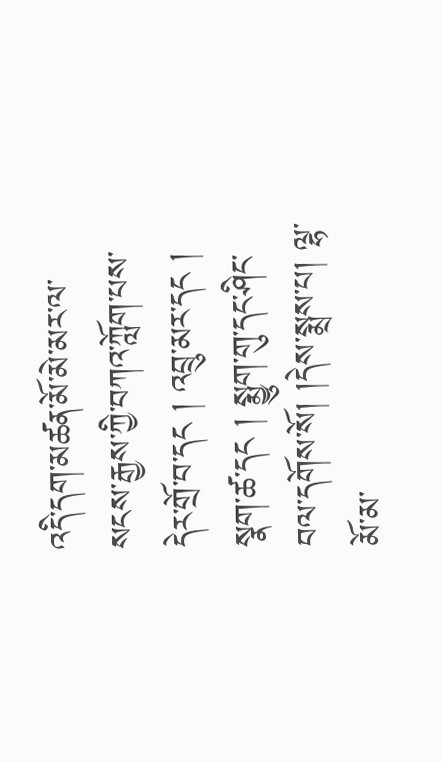འདི་དག་མཚན་མོ་མེ་མར་ལ་སངས་རྒྱས་ཀྱི་བཀའ་ཀློག་པས་དེར་གྲོ་བ་དང ། འབྲུ་མར་དང ། སྣག་ཚ་དང ། སྨྱུག་གུ་དང་ཤིང་བལ་དགོས་སོ། །དེས་སྨྲས་པ། ལྷ་མོ་མ་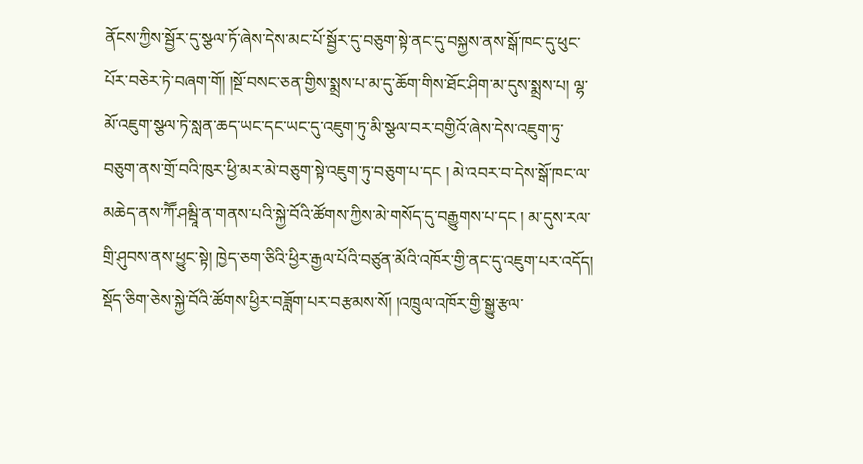ནོངས་ཀྱིས་སྦྱོར་དུ་སྩལ་ཏོ་ཞེས་དེས་མང་པོ་སྦྱོར་དུ་བཅུག་སྟེ་ནང་དུ་བསྐྱས་ནས་སྒོ་ཁང་དུ་ཕུང་པོར་བཅེར་ཏེ་བཞག་གོ། །སྔོ་བསང་ཅན་གྱིས་སྨྲས་པ་མ་དུ་ཆོག་གིས་ཐོང་ཤིག་མ་དུས་སྨྲས་པ། ལྷ་མོ་འཇུག་སྩལ་ཏེ་སླན་ཆད་ཡང་དང་ཡང་དུ་འཇུག་ཏུ་མི་སྩལ་བར་བགྱིའོ་ཞེས་དེས་འཇུག་ཏུ་བཅུག་ནས་གྲོ་བའི་ཁུར་ཕྱི་མར་མེ་བཅུག་སྟེ་འཇུག་ཏུ་བཅུག་པ་དང ། མེ་འབར་བ་དེས་སྒོ་ཁང་ལ་མཆེད་ནས་ཀཽ་ཤམྦཱི་ན་གནས་པའི་སྐྱེ་བོའི་ཚོགས་ཀྱིས་མེ་གསོད་དུ་བརྒྱུགས་པ་དང ། མ་དུས་རལ་གྲི་ཤུབས་ནས་ཕྱུང་སྟེ། ཁྱེད་ཅག་ཅིའི་ཕྱིར་རྒྱལ་པོའི་བཙུན་མོའི་འཁོར་གྱི་ནང་དུ་འཇུག་པར་འདོད། སྡོད་ཅིག་ཅེས་སྐྱེ་བོའི་ཚོགས་ཕྱིར་བཟློག་པར་བརྩམས་སོ། །འཁྲུལ་འཁོར་གྱི་སྒྱུ་རྩལ་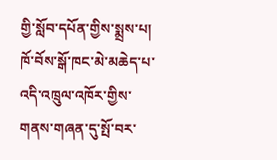གྱི་སློབ་དཔོན་གྱིས་སྨྲས་པ། ཁོ་བོས་སྒོ་ཁང་མེ་མཆེད་པ་འདི་འཁྲུལ་འཁོར་གྱིས་གནས་གཞན་དུ་སྤོ་བར་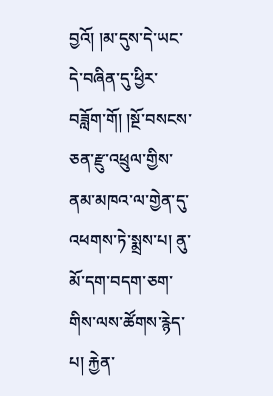བྱའོ། །མ་དུས་དེ་ཡང་དེ་བཞིན་དུ་ཕྱིར་བཟློག་གོ། །སྔོ་བསངས་ཅན་རྫུ་འཕྲུལ་གྱིས་ནམ་མཁའ་ལ་གྱེན་དུ་འཕགས་ཏེ་སྨྲས་པ། ནུ་མོ་དག་བདག་ཅག་གིས་ལས་ཚོགས་རྙེད་པ། རྐྱེན་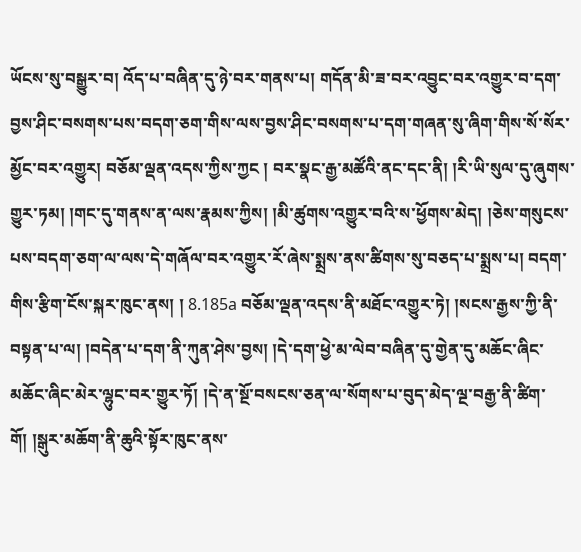ཡོངས་སུ་བསྒྱུར་བ། འོད་པ་བཞིན་དུ་ཉེ་བར་གནས་པ། གདོན་མི་ཟ་བར་འབྱུང་བར་འགྱུར་བ་དག་བྱས་ཤིང་བསགས་པས་བདག་ཅག་གིས་ལས་བྱས་ཤིང་བསགས་པ་དག་གཞན་སུ་ཞིག་གིས་སོ་སོར་མྱོང་བར་འགྱུར། བཅོམ་ལྡན་འདས་ཀྱིས་ཀྱང ། བར་སྣང་རྒྱ་མཚོའི་ནང་དང་ནི། །རི་ཡི་སུལ་དུ་ཞུགས་གྱུར་ཏམ། །གང་དུ་གནས་ན་ལས་རྣམས་ཀྱིས། །མི་ཚུགས་འགྱུར་བའི་ས་ཕྱོགས་མེད། །ཅེས་གསུངས་པས་བདག་ཅག་ལ་ལས་དེ་གཞོལ་བར་འགྱུར་རོ་ཞེས་སྨྲས་ནས་ཚིགས་སུ་བཅད་པ་སྨྲས་པ། བདག་གིས་རྩིག་ངོས་སྐར་ཁུང་ནས། ། 8.185a བཅོམ་ལྡན་འདས་ནི་མཐོང་འགྱུར་ཏེ། །སངས་རྒྱས་ཀྱི་ནི་བསྟན་པ་ལ། །བདེན་པ་དག་ནི་ཀུན་ཤེས་བྱས། །དེ་དག་ཕྱེ་མ་ལེབ་བཞིན་དུ་གྱེན་དུ་མཆོང་ཞིང་མཆོང་ཞིང་མེར་ལྷུང་བར་གྱུར་ཏོ། །དེ་ན་སྔོ་བསངས་ཅན་ལ་སོགས་པ་བུད་མེད་ལྔ་བརྒྱ་ནི་ཚིག་གོ། །སྒུར་མཆོག་ནི་ཆུའི་སྟོར་ཁུང་ནས་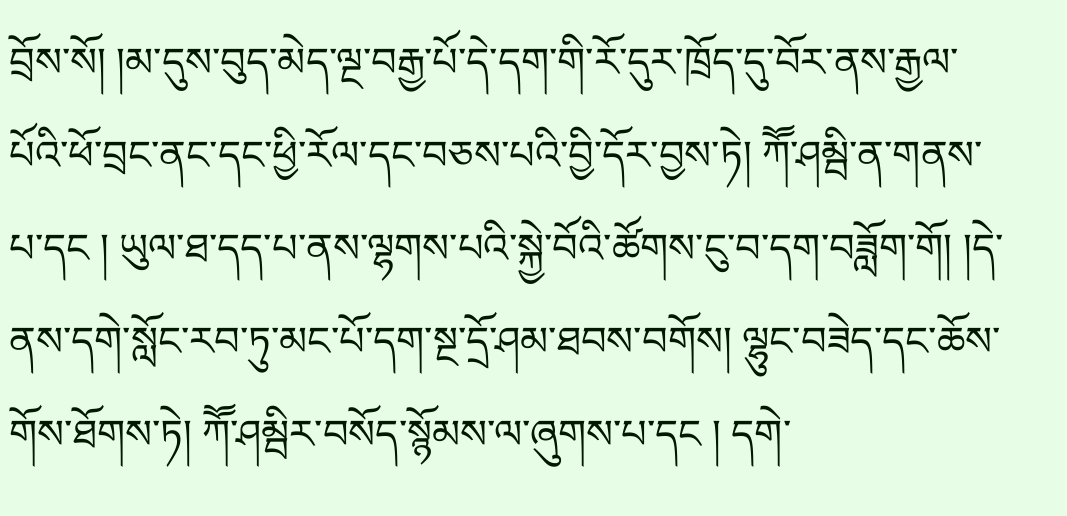བྲོས་སོ། །མ་དུས་བུད་མེད་ལྔ་བརྒྱ་པོ་དེ་དག་གི་རོ་དུར་ཁྲོད་དུ་བོར་ནས་རྒྱལ་པོའི་ཕོ་བྲང་ནང་དང་ཕྱི་རོལ་དང་བཅས་པའི་བྱི་དོར་བྱས་ཏེ། ཀཽ་ཤམྦི་ན་གནས་པ་དང ། ཡུལ་ཐ་དད་པ་ནས་ལྷགས་པའི་སྐྱེ་བོའི་ཚོགས་ངུ་བ་དག་བཟློག་གོ། །དེ་ནས་དགེ་སློང་རབ་ཏུ་མང་པོ་དག་སྔ་དྲོ་ཤམ་ཐབས་བགོས། ལྷུང་བཟེད་དང་ཆོས་གོས་ཐོགས་ཏེ། ཀཽ་ཤམྦིར་བསོད་སྙོམས་ལ་ཞུགས་པ་དང ། དགེ་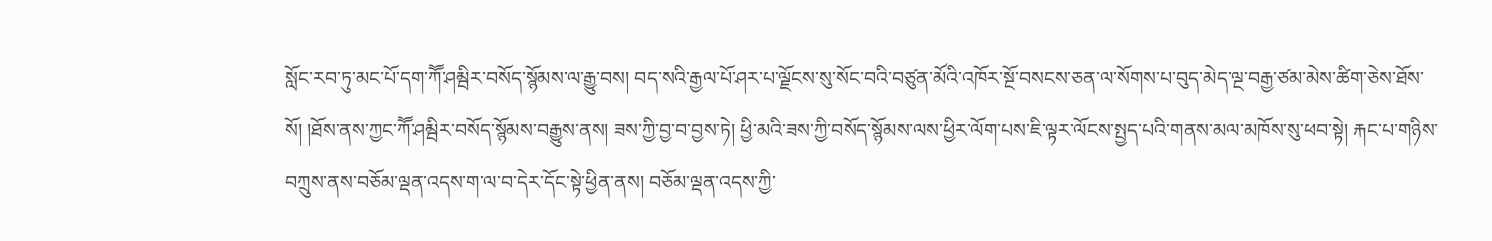སློང་རབ་ཏུ་མང་པོ་དག་ཀཽ་ཤམྦིར་བསོད་སྙོམས་ལ་རྒྱུ་བས། བད་སའི་རྒྱལ་པོ་ཤར་པ་ལྗོངས་སུ་སོང་བའི་བཙུན་མོའི་འཁོར་སྔོ་བསངས་ཅན་ལ་སོགས་པ་བུད་མེད་ལྔ་བརྒྱ་ཙམ་མེས་ཚིག་ཅེས་ཐོས་སོ། །ཐོས་ནས་ཀྱང་ཀཽ་ཤམྦིར་བསོད་སྙོམས་བརྒྱུས་ནས། ཟས་ཀྱི་བྱ་བ་བྱས་ཏེ། ཕྱི་མའི་ཟས་ཀྱི་བསོད་སྙོམས་ལས་ཕྱིར་ལོག་པས་ཇི་ལྟར་ལོངས་སྤྱད་པའི་གནས་མལ་མཁོས་སུ་ཕབ་སྟེ། རྐང་པ་གཉིས་བཀྲུས་ནས་བཅོམ་ལྡན་འདས་ག་ལ་བ་དེར་དོང་སྟེ་ཕྱིན་ནས། བཅོམ་ལྡན་འདས་ཀྱི་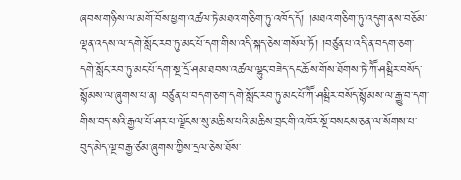ཞབས་གཉིས་ལ་མགོ་བོས་ཕྱག་འཚལ་ཏེ་མཐའ་གཅིག་ཏུ་འཁོད་དོ། །མཐའ་གཅིག་ཏུ་འདུག་ནས་བཅོམ་ལྡན་འདས་ལ་དགེ་སློང་རབ་ཏུ་མང་པོ་དག་གིས་འདི་སྐད་ཅེས་གསོལ་ཏོ། །བཙུན་པ་འདི་ན་བདག་ཅག་དགེ་སློང་རབ་ཏུ་མང་པོ་དག་སྔ་དྲོ་ཤམ་ཐབས་འཚལ་ལྷུང་བཟེད་དང་ཆོས་གོས་ཐོགས་ཏེ་ཀཽ་ཤམྦིར་བསོད་སྙོམས་ལ་ཞུགས་པ་ན། བཙུན་པ་བདག་ཅག་དགེ་སློང་རབ་ཏུ་མང་པོ་ཀཽ་ཤམྦིར་བསོད་སྙོམས་ལ་རྒྱུ་བ་དག་གིས་བད་སའི་རྒྱལ་པོ་ཤར་པ་ལྗོངས་སུ་མཆིས་པའི་མཆིས་བྲང་གི་འཁོར་སྔོ་བསངས་ཅན་ལ་སོགས་པ་བུད་མེད་ལྔ་བརྒྱ་ཙམ་ཞུགས་ཀྱིས་དྲལ་ཅེས་ཐོས་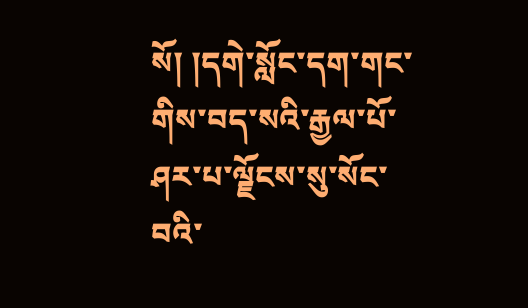སོ། །དགེ་སློང་དག་གང་གིས་བད་སའི་རྒྱལ་པོ་ཤར་པ་ལྗོངས་སུ་སོང་བའི་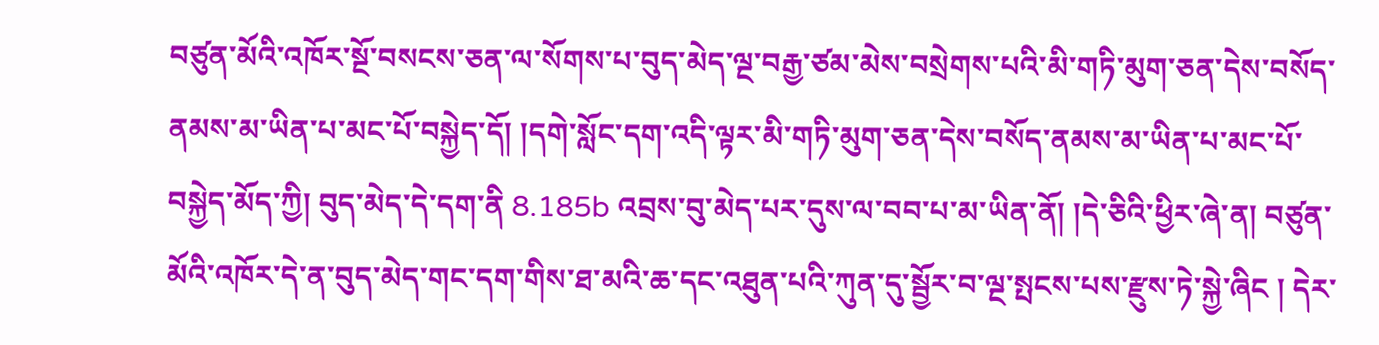བཙུན་མོའི་འཁོར་སྔོ་བསངས་ཅན་ལ་སོགས་པ་བུད་མེད་ལྔ་བརྒྱ་ཙམ་མེས་བསྲེགས་པའི་མི་གཏི་མུག་ཅན་དེས་བསོད་ནམས་མ་ཡིན་པ་མང་པོ་བསྐྱེད་དོ། །དགེ་སློང་དག་འདི་ལྟར་མི་གཏི་མུག་ཅན་དེས་བསོད་ནམས་མ་ཡིན་པ་མང་པོ་བསྐྱེད་མོད་ཀྱི། བུད་མེད་དེ་དག་ནི 8.185b འབྲས་བུ་མེད་པར་དུས་ལ་བབ་པ་མ་ཡིན་ནོ། །དེ་ཅིའི་ཕྱིར་ཞེ་ན། བཙུན་མོའི་འཁོར་དེ་ན་བུད་མེད་གང་དག་གིས་ཐ་མའི་ཆ་དང་འཐུན་པའི་ཀུན་དུ་སྦྱོར་བ་ལྔ་སྤངས་པས་རྫུས་ཏེ་སྐྱེ་ཞིང ། དེར་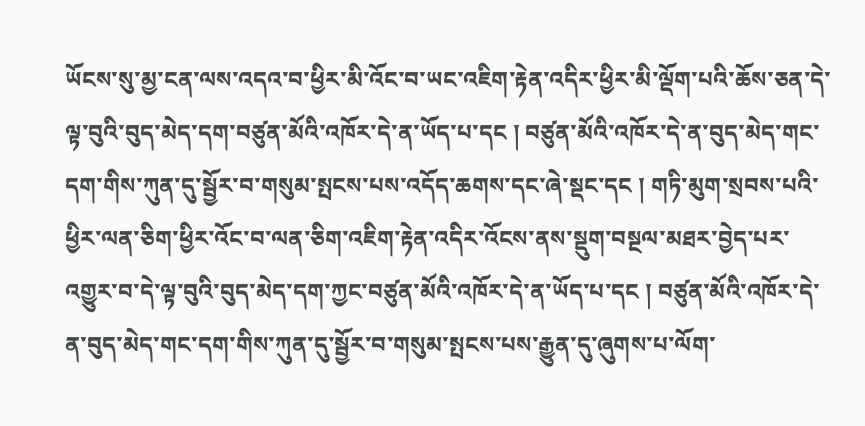ཡོངས་སུ་མྱ་ངན་ལས་འདའ་བ་ཕྱིར་མི་འོང་བ་ཡང་འཇིག་རྟེན་འདིར་ཕྱིར་མི་ལྡོག་པའི་ཆོས་ཅན་དེ་ལྟ་བུའི་བུད་མེད་དག་བཙུན་མོའི་འཁོར་དེ་ན་ཡོད་པ་དང ། བཙུན་མོའི་འཁོར་དེ་ན་བུད་མེད་གང་དག་གིས་ཀུན་དུ་སྦྱོར་བ་གསུམ་སྤངས་པས་འདོད་ཆགས་དང་ཞེ་སྡང་དང ། གཏི་མུག་སྲབས་པའི་ཕྱིར་ལན་ཅིག་ཕྱིར་འོང་བ་ལན་ཅིག་འཇིག་རྟེན་འདིར་འོངས་ནས་སྡུག་བསྔལ་མཐར་བྱེད་པར་འགྱུར་བ་དེ་ལྟ་བུའི་བུད་མེད་དག་ཀྱང་བཙུན་མོའི་འཁོར་དེ་ན་ཡོད་པ་དང ། བཙུན་མོའི་འཁོར་དེ་ན་བུད་མེད་གང་དག་གིས་ཀུན་དུ་སྦྱོར་བ་གསུམ་སྤངས་པས་རྒྱུན་དུ་ཞུགས་པ་ལོག་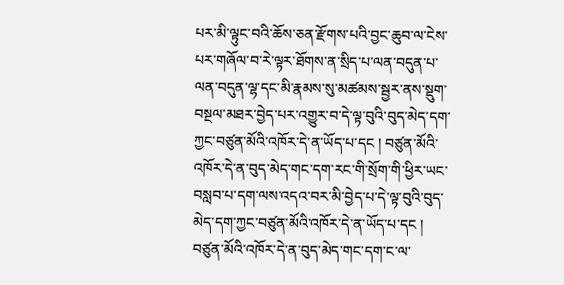པར་མི་ལྟུང་བའི་ཆོས་ཅན་རྫོགས་པའི་བྱང་ཆུབ་ལ་ངེས་པར་གཞོལ་བ་རེ་ལྟར་ཐོགས་ན་སྲིད་པ་ལན་བདུན་པ་ལན་བདུན་ལྷ་དང་མི་རྣམས་སུ་མཚམས་སྦྱར་ནས་སྡུག་བསྔལ་མཐར་བྱེད་པར་འགྱུར་བ་དེ་ལྟ་བུའི་བུད་མེད་དག་ཀྱང་བཙུན་མོའི་འཁོར་དེ་ན་ཡོད་པ་དང ། བཙུན་མོའི་འཁོར་དེ་ན་བུད་མེད་གང་དག་རང་གི་སྲོག་གི་ཕྱིར་ཡང་བསླབ་པ་དག་ལས་འདའ་བར་མི་བྱེད་པ་དེ་ལྟ་བུའི་བུད་མེད་དག་ཀྱང་བཙུན་མོའི་འཁོར་དེ་ན་ཡོད་པ་དང ། བཙུན་མོའི་འཁོར་དེ་ན་བུད་མེད་གང་དག་ང་ལ་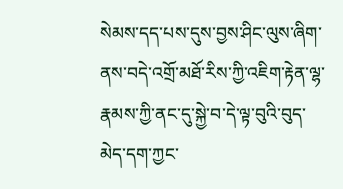སེམས་དད་པས་དུས་བྱས་ཤིང་ལུས་ཞིག་ནས་བདེ་འགྲོ་མཐོ་རིས་ཀྱི་འཇིག་རྟེན་ལྷ་རྣམས་ཀྱི་ནང་དུ་སྐྱེ་བ་དེ་ལྟ་བུའི་བུད་མེད་དག་ཀྱང་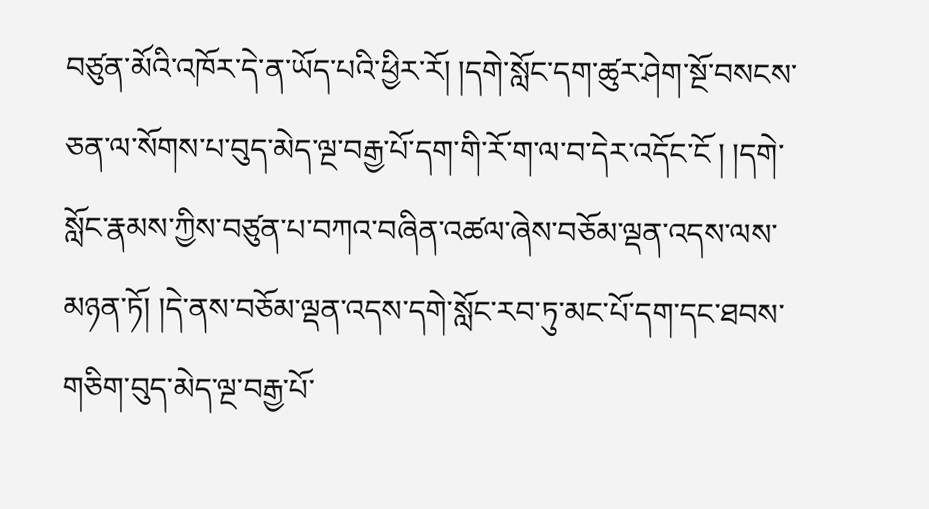བཙུན་མོའི་འཁོར་དེ་ན་ཡོད་པའི་ཕྱིར་རོ། །དགེ་སློང་དག་ཚུར་ཤེག་སྔོ་བསངས་ཅན་ལ་སོགས་པ་བུད་མེད་ལྔ་བརྒྱ་པོ་དག་གི་རོ་ག་ལ་བ་དེར་འདོང་ངོ ། །དགེ་སློང་རྣམས་ཀྱིས་བཙུན་པ་བཀའ་བཞིན་འཚལ་ཞེས་བཅོམ་ལྡན་འདས་ལས་མཉན་ཏོ། །དེ་ནས་བཅོམ་ལྡན་འདས་དགེ་སློང་རབ་ཏུ་མང་པོ་དག་དང་ཐབས་གཅིག་བུད་མེད་ལྔ་བརྒྱ་པོ་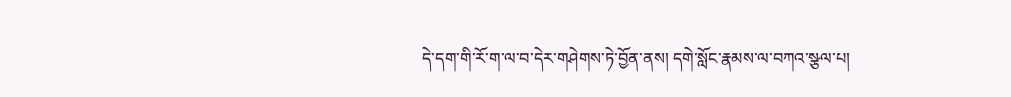དེ་དག་གི་རོ་ག་ལ་བ་དེར་གཤེགས་ཏེ་བྱོན་ནས། དགེ་སློང་རྣམས་ལ་བཀའ་སྩལ་པ།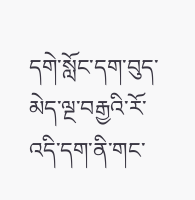དགེ་སློང་དག་བུད་མེད་ལྔ་བརྒྱའི་རོ་འདི་དག་ནི་གང་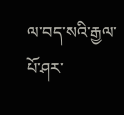ལ་བད་སའི་རྒྱལ་པོ་ཤར་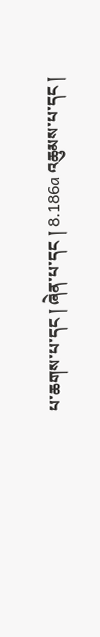པ་ཆགས་པ་དང ། ཞེན་པ་དང ། 8.186a འཆུམས་པ་དང །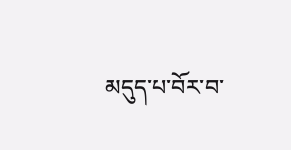མདུད་པ་བོར་བ་